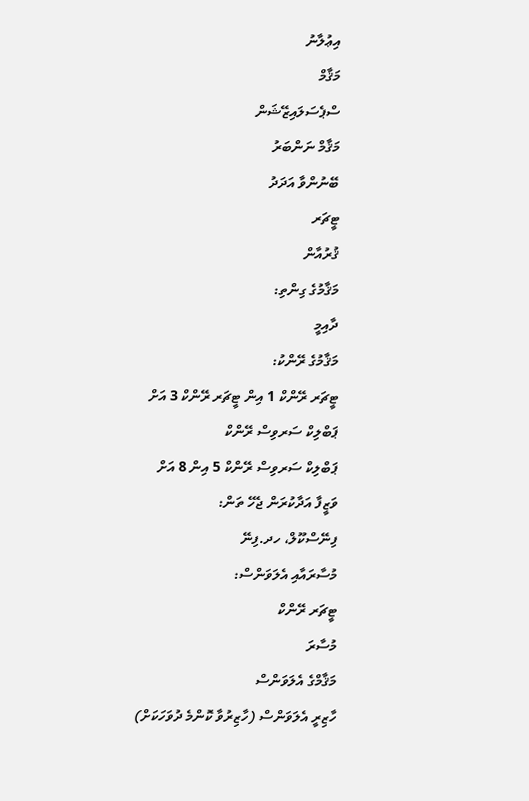އިޢުލާނު
މަޤާމް
ސްޕެސަލައިޒޭޝަން
މަޤާމް ނަންބަރު
ބޭނުންވާ އަދަދު
ޓީޗަރ
ޤުރުއާން
މަޤާމުގެ ގިންތި:
ދާއިމީ
މަޤާމުގެ ރޭންކު:
ޓީޗަރ ރޭންކް 1 އިން ޓީޗަރ ރޭންކް 3 އަށް
ޕަބްލިކް ސަރވިސް ރޭންކް
ޕަބްލިކް ސަރވިސް ރޭންކް 5 އިން 8 އަށް
ވަޒީފާ އަދާކުރަން ޖެހޭ ތަން:
ފިނޭސްކޫލް، ހދ.ފިނޭ
މުސާރައާއި އެލަވަންސް:
ޓީޗަރ ރޭންކް
މުސާރަ
މަޤާމްގެ އެލަވަންސް
ހާޒިރީ އެލަވަންސް (ހާޒިރުވާ ކޮންމެ ދުވަހަކަށް)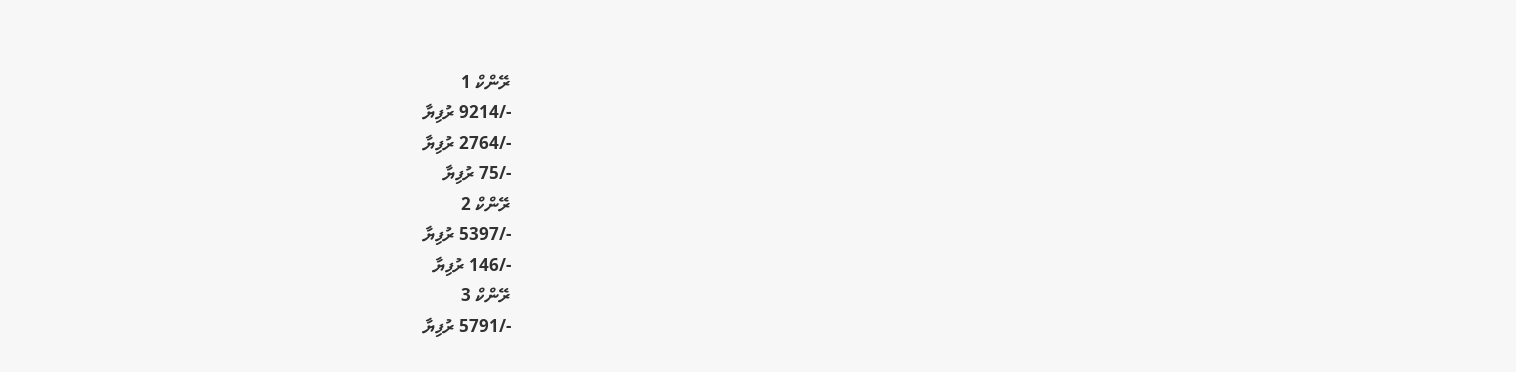ރޭންކް 1
-/9214 ރުފިޔާ
-/2764 ރުފިޔާ
-/75 ރުފިޔާ
ރޭންކް 2
-/5397 ރުފިޔާ
-/146 ރުފިޔާ
ރޭންކް 3
-/5791 ރުފިޔާ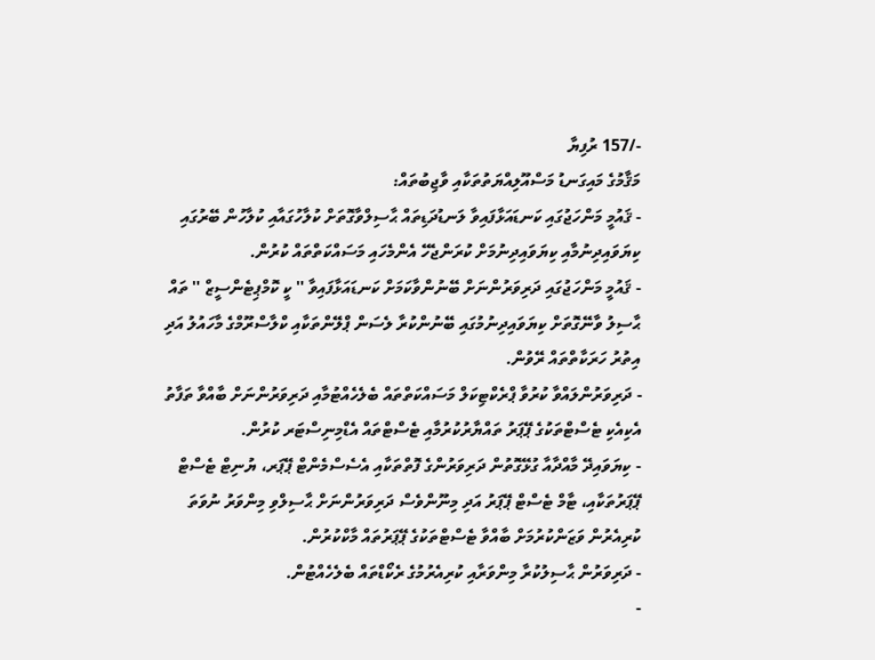-/157 ރުފިޔާ
މަޤާމުގެ މައިގަނޑު މަސްއޫލިއްޔަތުތަކާއި ވާޖިބުތައް:
- ޤައުމީ މަންހަޖުގައި ކަނޑައަޅާފައިވާ ލަނޑުދަޑިތައް ޙާސިލްވާގޮތަށް ކުލާހުގައާއި ކުލާހުން ބޭރުގައި ކިޔަވައިދިނުމާއި ކިޔަވައިދިނުމަށް ކުރަންޖެހޭ އެންމެހައި މަސައްކަތްތައް ކުރުން.
- ޤައުމީ މަންހަޖުގައި ދަރިވަރުންނަށް ބޭނުންވާކަމަށް ކަނޑައަޅާފައިވާ '' ކީ ކޮމްޕިޓެންސީޒް '' ތައް ޙާސިލު ވާނޭގޮތަށް ކިޔަވައިދިނުމުގައި ބޭނުންކުރާ ލެސަން ޕްލޭންތަކާއި ކްލާސްރޫމްގެ މާހައުލު އަދި އިތުރު ހަރަކާތްތައް ރޭވުން.
- ދަރިވަރުންލައްވާ ކުރުވާ ޕްރެކްޓިކަލް މަސައްކަތްތައް ބެލެހެއްޓުމާއި ދަރިވަރުންނަށް ބާއްވާ ތަފާތު އެކިއެކި ޓެސްޓްތަކުގެ ޕޭޕަރު ތައްޔާރުކުރުމާއި ޓެސްޓްތައް އެޑްމިނިސްޓަރ ކުރުން.
- ކިޔަވައިދޭ މާއްދާއާ ގުޅޭގޮތުން ދަރިވަރުންގެ ފޮތްތަކާއި އެސެސްމެންޓް ޕޭޕަރ، ޔުނިޓް ޓެސްޓް ޕޭޕަރުތަކާއި، ޓާމް ޓެސްޓް ޕޭޕަރު އަދި މިނޫންވެސް ދަރިވަރުންނަށް ޙާސިލްވި މިންވަރު ނުވަތަ ކުރިއެރުން ވަޒަންކުރުމަށް ބާއްވާ ޓެސްޓްތަކުގެ ޕޭޕަރުތައް މާކްކުރުން.
- ދަރިވަރުން ޙާސިލުކުރާ މިންވަރާއި ކުރިއެރުމުގެ ރެކޯޑްތައް ބެލެހެއްޓުން.
-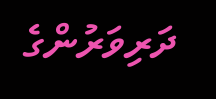ދަރިވަރުންގެ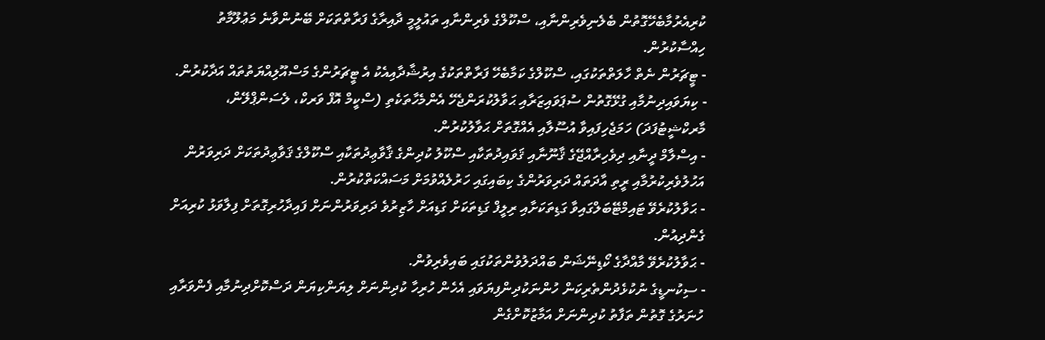ކުރިއެރުމާބެހޭގޮތުން ބެލެނިވެރިންނާއި، ސްކޫލްގެ ވެރިންނާއި ތައުލީމީ ދާއިރާގެ ފަރާތްތަކަށް ބޭނުންވާނެ މަޢުލޫމާތު ހިއްސާކުރުން.
- ޓީޗަރުން ނެތް ހާލަތްތަކުގައި، ސްކޫލްގެ ކަމާބެހޭ ފަރާތްތަކުގެ އިރުޝާދާއިއެކު އެ ޓީޗަރުންގެ މަސްއޫލިއްޔަތުތައް އަދާކުރުން.
- ކިޔަވައިދިނުމާއި ގުޅޭގޮތުން ސުޕަވައިޒަރާއި ޙަވާލުކުރަންޖެހޭ އެންމެހާތަކެތި (ސްކީމް އޮފް ވަރކް، ލެސަންޕްލޭން، މާރކްޝީޓުފަދަ) ހަމަޖެހިފައިވާ އުސޫލާއި އެއްގޮތަށް ޙަވާލުކުރުން.
- އިސްލާމް ދީނާއި ދިވެހިރާއްޖޭގެ ޤާނޫނާއި ޤަވައިދުތަކާއި ސްކޫލު ކުދިންގެ ޤާވާޢިދުތަކާއި ސްކޫލްގެ ޤަވާޢިދުތަކަށް ދަރިވަރުން އަހުލުވެރިކުރުމާއި ރީތި އާދަތައް ދަރިވަރުންގެ ކިބައިގައި ހަރުލެއްވުމަށް މަސައްކަތްކުރުން.
- ޙަވާލުކުރެވޭ ޓައިމްޓޭބަލްގައިވާ ގަޑިތަކަށާއި ރިލީފް ގަޑިތަކަށް ގަޑިއަށް ހާޒިރުވެ ދަރިވަރުންނަށް ފައިދާހުރިގޮތަށް ފިލާވަޅު ކުރިއަށް ގެންދިއުން.
- ޙަވާލުކުރެވޭ މާއްދާގެ ކޯޑިނޭޝަން ބައްދަލުވުންތަކުގައި ބައިވެރިވުން.
- ސިކުނޑީގެ ނުކުޅެދުންތެރިކަން ހުންނަކުދިންފިޔަވައި އެހެން ހުރިހާ ކުދިންނަށް ލިޔަންކިޔަން ދަސްކޮށްދިނުމާއި ފެންވަރާއި ހުނަރުގެ ގޮތުން ތަފާތު ކުދިންނަށް އަމާޒުކޮށްގެން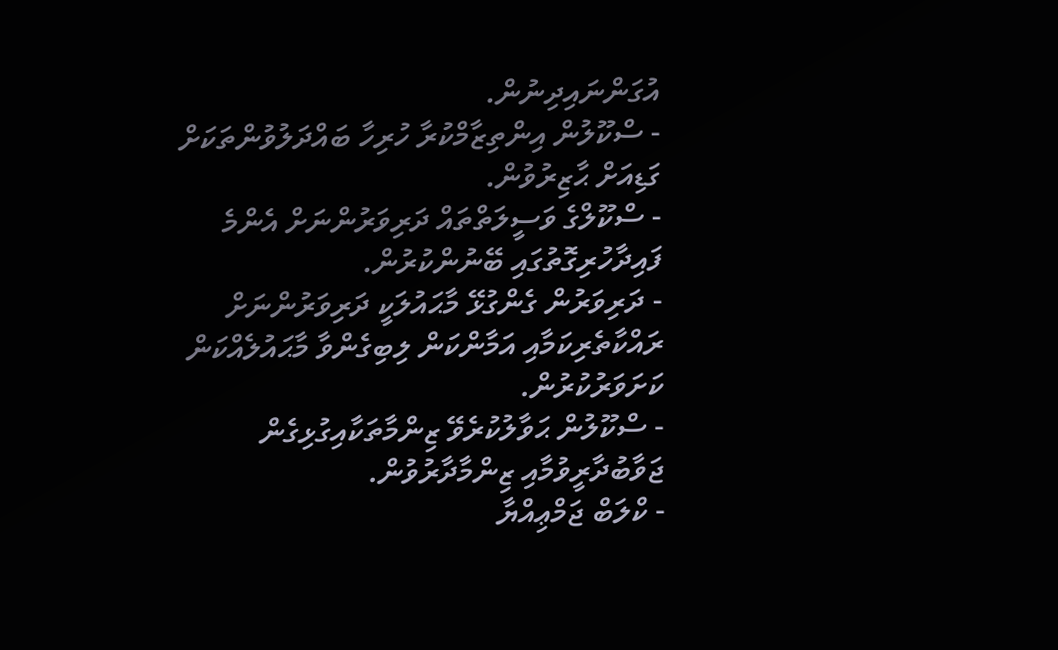އުގަންނައިދިނުން.
- ސްކޫލުން އިންތިޒާމްކުރާ ހުރިހާ ބައްދަލުވުންތަކަށް ގަޑިއަށް ޙާޒިރުވުން.
- ސްކޫލްގެ ވަސީލަތްތައް ދަރިވަރުންނަށް އެންމެ ފައިދާހުރިގޮތުގައި ބޭނުންކުރުން.
- ދަރިވަރުން ގެންގުޅޭ މާޙައުލަކީ ދަރިވަރުންނަށް ރައްކާތެރިކަމާއި އަމާންކަން ލިބިގެންވާ މާޙައުލެއްކަން ކަށަވަރުކުރުން.
- ސްކޫލުން ޙަވާލުކުރެވޭ ޒިންމާތަކާއިގުޅިގެން ޖަވާބުދާރީވުމާއި ޒިންމާދާރުވުން.
- ކްލަބް ޖަމްޢިއްޔާ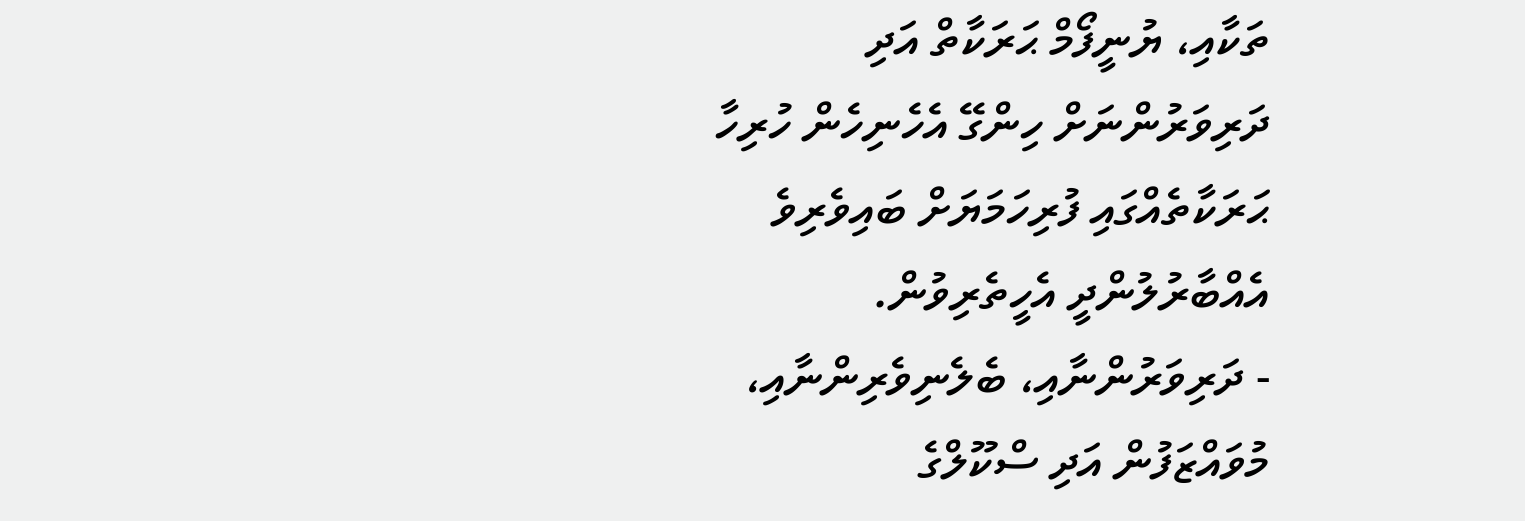ތަކާއި، ޔުނީފޯމް ޙަރަކާތް އަދި ދަރިވަރުންނަށް ހިންގޭ އެހެނިހެން ހުރިހާ ޙަރަކާތެއްގައި ފުރިހަމަޔަށް ބައިވެރިވެ އެއްބާރުލުންދީ އެހީތެރިވުން.
- ދަރިވަރުންނާއި، ބެލެނިވެރިންނާއި، މުވައްޒަފުން އަދި ސްކޫލްގެ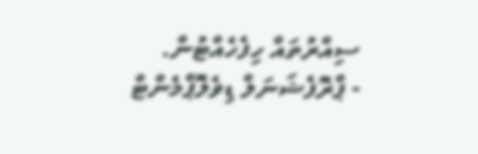ސިއްރުތައް ހިފެހެއްޓުން.
- ޕްރޮފެޝަނަލް ޑިވެލޮޕްމެންޓް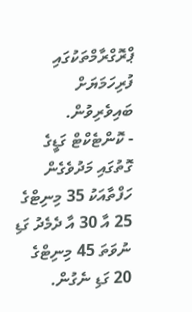ޕްރޮގްރާމްތަކުގައި ފުރިހަމަޔަށް ބައިވެރިވުން.
- ކޮންޓެކްޓް ގަޑީގެ ގޮތުގައި މަދުވެގެން ހަފްތާއަކު 35 މިނިޓްގެ 25 އާ 30 އާ ދެމެދު ގަޑި ނުވަތަ 45 މިނިޓްގެ 20 ގަޑި ނެގުން.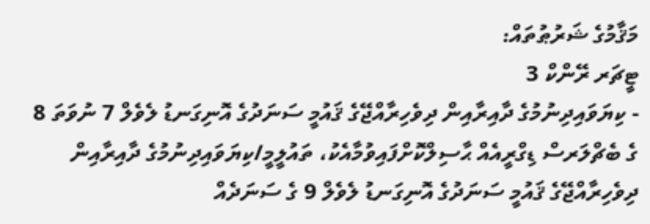މަޤާމުގެ ޝަރުޠުތައް:
ޓީޗަރ ރޭންކް 3
- ކިޔަވައިދިނުމުގެ ދާއިރާއިން ދިވެހިރާއްޖޭގެ ޤައުމީ ސަނަދުގެ އޮނިގަނޑު ލެވެލް 7 ނުވަތަ 8 ގެ ބެޗްލަރސް ޑިގްރީއެއް ޙާސިލްކޮށްފައިވުމާއެކު، ތައުލީމީ/ކިޔަވައިދިނުމުގެ ދާއިރާއިން ދިވެހިރާއްޖޭގެ ޤައުމީ ސަނަދުގެ އޮނިގަނޑު ލެވެލް 9 ގެ ސަނަދެއް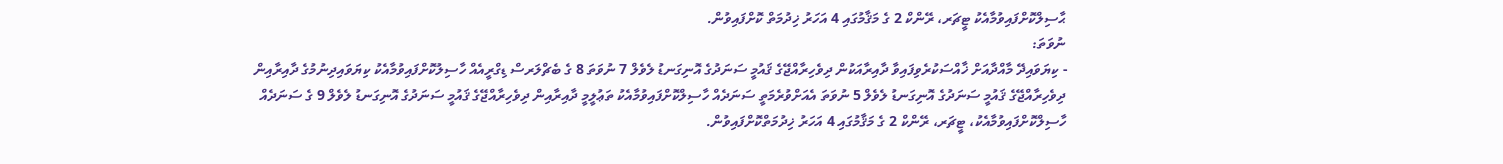ޙާސިލްކޮށްފައިވުމާއެކު ޓީޗަރ، ރޭންކް 2 ގެ މަޤާމުގައި 4 އަހަރު ޚިދުމަތް ކޮށްފައިވުން.
ނުވަތަ:
- ކިޔަވައިދޭ މާއްދާއަށް ޚާއްސަކުރެވިފައިވާ ދާއިރާއަކުން ދިވެހިރާއްޖޭގެ ޤައުމީ ސަނަދުގެ އޮނިގަނޑު ލެވެލް 7 ނުވަތަ 8 ގެ ބެޗްލަރސް ޑިގްރީއެއް ހާސިލުކޮށްފައިވުމާއެކު ކިޔަވައިދިނުމުގެ ދާއިރާއިން ދިވެހިރާއްޖޭގެ ޤައުމީ ސަނަދުގެ އޮނިގަނޑު ލެވެލް 5 ނުވަތަ އެއަށްވުރެމަތީ ސަނަދެއް ހާސިލްކޮށްފައިވުމާއެކު ތަޢުލީމީ ދާއިރާއިން ދިވެހިރާއްޖޭގެ ޤައުމީ ސަނަދުގެ އޮނިގަނޑު ލެވެލް 9 ގެ ސަނަދެއް ހާސިލްކޮށްފައިވުމާއެކު، ޓީޗަރ، ރޭންކް 2 ގެ މަޤާމުގައި 4 އަހަރު ޚިދުމަތްކޮށްފައިވުން.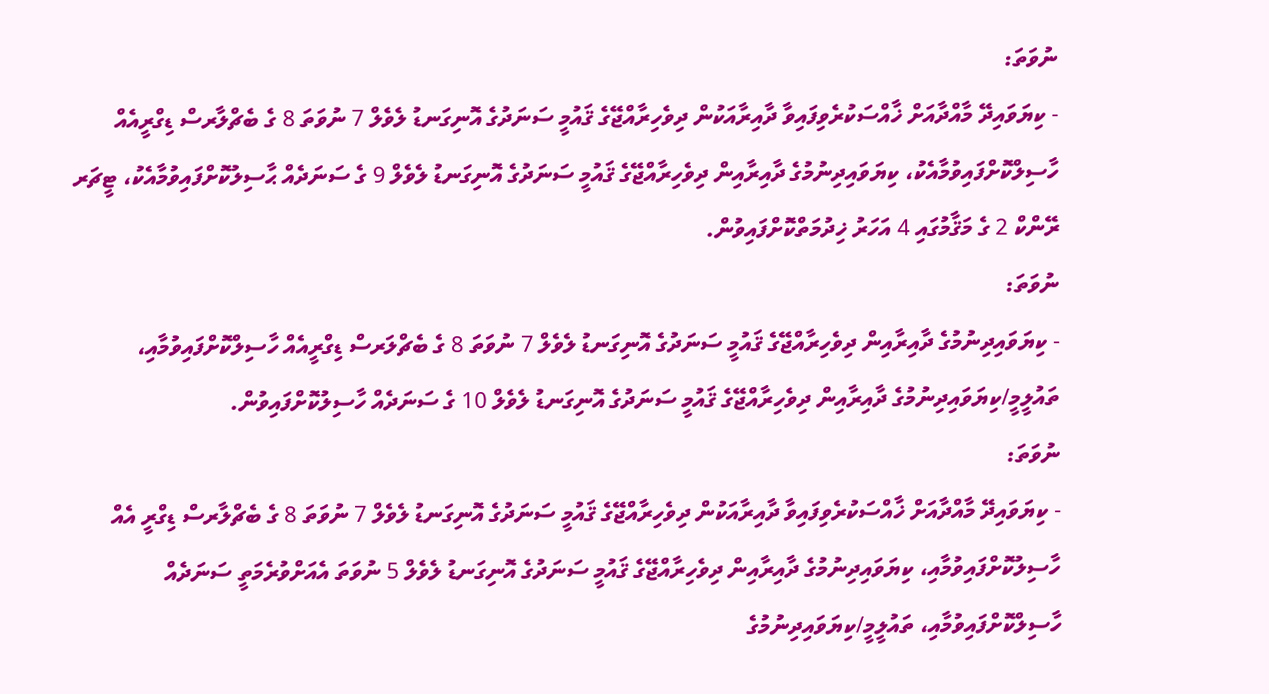ނުވަތަ:
- ކިޔަވައިދޭ މާއްދާއަށް ޚާއްސަކުރެވިފައިވާ ދާއިރާއަކުން ދިވެހިރާއްޖޭގެ ޤައުމީ ސަނަދުގެ އޮނިގަނޑު ލެވެލް 7 ނުވަތަ 8 ގެ ބެޗްލާރސް ޑިގްރީއެއް ހާސިލްކޮށްފައިވުމާއެކު، ކިޔަވައިދިނުމުގެ ދާއިރާއިން ދިވެހިރާއްޖޭގެ ޤައުމީ ސަނަދުގެ އޮނިގަނޑު ލެވެލް 9 ގެ ސަނަދެއް ޙާސިލުކޮށްފައިވުމާއެކު، ޓީޗަރ ރޭންކް 2 ގެ މަޤާމުގައި 4 އަހަރު ޚިދުމަތްކޮށްފައިވުން.
ނުވަތަ:
- ކިޔަވައިދިނުމުގެ ދާއިރާއިން ދިވެހިރާއްޖޭގެ ޤައުމީ ސަނަދުގެ އޮނިގަނޑު ލެވެލް 7 ނުވަތަ 8 ގެ ބެޗްލަރސް ޑިގްރީއެއް ހާސިލްކޮށްފައިވުމާއި، ތައުލީމީ/ކިޔަވައިދިނުމުގެ ދާއިރާއިން ދިވެހިރާއްޖޭގެ ޤައުމީ ސަނަދުގެ އޮނިގަނޑު ލެވެލް 10 ގެ ސަނަދެއް ހާސިލުކޮށްފައިވުން.
ނުވަތަ:
- ކިޔަވައިދޭ މާއްދާއަށް ޚާއްސަކުރެވިފައިވާ ދާއިރާއަކުން ދިވެހިރާއްޖޭގެ ޤައުމީ ސަނަދުގެ އޮނިގަނޑު ލެވެލް 7 ނުވަތަ 8 ގެ ބެޗްލާރސް ޑިގްރީ އެއް ހާސިލުކޮށްފައިވުމާއި، ކިޔަވައިދިނުމުގެ ދާއިރާއިން ދިވެހިރާއްޖޭގެ ޤައުމީ ސަނަދުގެ އޮނިގަނޑު ލެވެލް 5 ނުވަތަ އެއަށްވުރެމަތީ ސަނަދެއް ހާސިލްކޮށްފައިވުމާއި، ތައުލީމީ/ކިޔަވައިދިނުމުގެ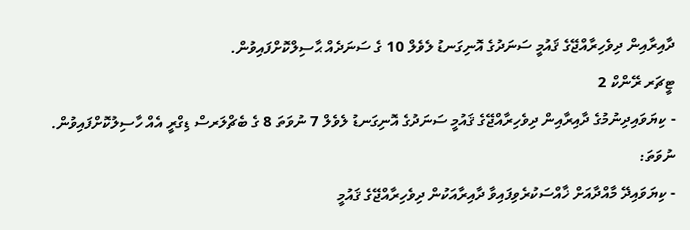ދާއިރާއިން ދިވެހިރާއްޖޭގެ ޤައުމީ ސަނަދުގެ އޮނިގަނޑު ލެވެލް 10 ގެ ސަނަދެއް ޙާސިލްކޮށްފައިވުން.
ޓީޗަރ ރޭންކް 2
- ކިޔަވައިދިނުމުގެ ދާއިރާއިން ދިވެހިރާއްޖޭގެ ޤައުމީ ސަނަދުގެ އޮނިގަނޑު ލެވެލް 7 ނުވަތަ 8 ގެ ބެޗްލަރސް ޑިގްރީ އެއް ހާސިލުކޮށްފައިވުން.
ނުވަތަ:
- ކިޔަވައިދޭ މާއްދާއަށް ޚާއްސަކުރެވިފައިވާ ދާއިރާއަކުން ދިވެހިރާއްޖޭގެ ޤައުމީ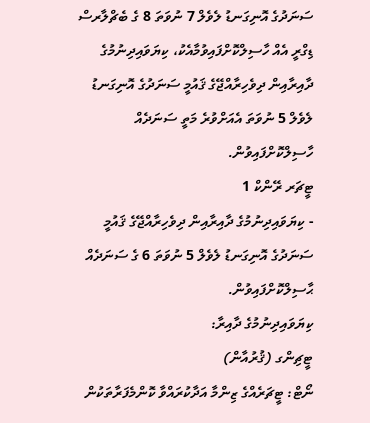ސަނަދުގެ އޮނިގަނޑު ލެވެލް 7 ނުވަތަ 8 ގެ ބެޗްލާރސް ޑިގްރީ އެއް ހާސިލްކޮށްފައިވުމާއެކު، ކިޔަވައިދިނުމުގެ ދާއިރާއިން ދިވެހިރާއްޖޭގެ ޤައުމީ ސަނަދުގެ އޮނިގަނޑު ލެވެލް 5 ނުވަތަ އެއަށްވުރެ މަތީ ސަނަދެއް ހާސިލްކޮށްފައިވުން.
ޓީޗަރ ރޭންކް 1
- ކިޔަވައިދިނުމުގެ ދާއިރާއިން ދިވެހިރާއްޖޭގެ ޤައުމީ ސަނަދުގެ އޮނިގަނޑު ލެވެލް 5 ނުވަތަ 6 ގެ ސަނަދެއް ޙާސިލްކޮށްފައިވުން.
ކިޔަވައިދިނުމުގެ ދާއިރާ:
ޓީޗިންގ (ޤުރުއާން)
ނޯޓް: ޓީޗަރެއްގެ ޒިންމާ އަދާކުރައްވާ ކޮންމެފަރާތަކުން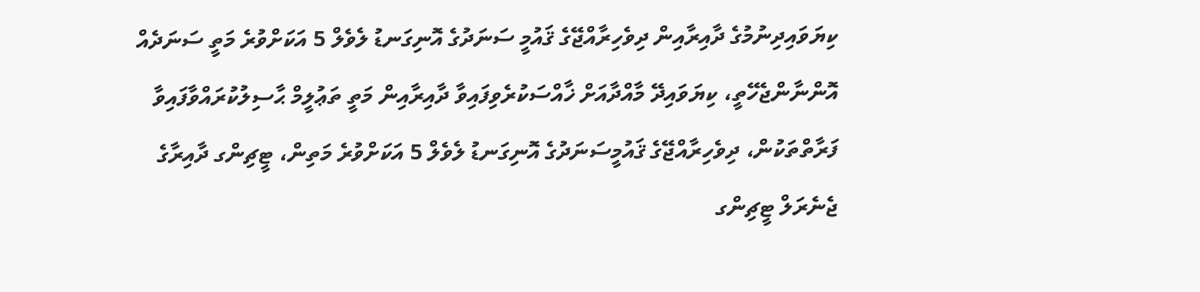ކިޔަވައިދިނުމުގެ ދާއިރާއިން ދިވެހިރާއްޖޭގެ ޤައުމީ ސަނަދުގެ އޮނިގަނޑު ލެވެލް 5 އަކަށްވުރެ މަތީ ސަނަދެއް އޮންނާންޖެހޭތީ، ކިޔަވައިދޭ މާއްދާއަށް ޚާއްސަކުރެވިފައިވާ ދާއިރާއިން މަތީ ތަޢުލީމް ޙާސިލުކުރައްވާފައިވާ ފަރާތްތަކުން، ދިވެހިރާއްޖޭގެ ޤައުމީސަނަދުގެ އޮނިގަނޑު ލެވެލް 5 އަކަށްވުރެ މަތިން، ޓީޗިންގ ދާއިރާގެ ޖެނެރަލް ޓީޗިންގ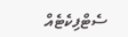ސެޓްފިކެޓެއް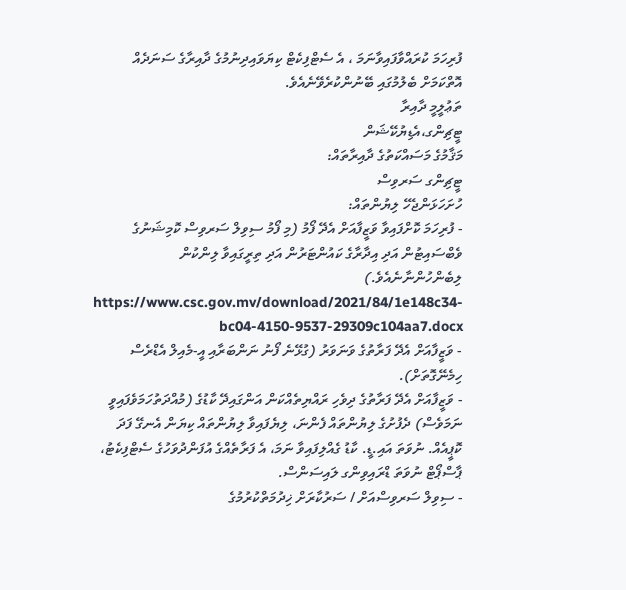ފުރިހަމަ ކުރައްވާފައިވާނަމަ ، އެ ސެޓްފިކެޓް ކިޔަވައިދިނުމުގެ ދާއިރާގެ ސަނަދެއް އޮތްކަމަށް ބެލުމުގައި ބޭނުންކުރެވޭނެއެވެ.
ތަޢުލީމީ ދާއިރާ
ޓީޗިންގ،އެޑިޔުކޭޝަން
މަޤާމުގެ މަސައްކަތުގެ ދާއިރާތައް:
ޓީޗިންގ ސަރވިސް
ހުށަހަޅަންޖެހޭ ލިޔުންތައް:
- ފުރިހަމަ ކޮށްފައިވާ ވަޒީފާއަށް އެދޭ ފޯމު (މި ފޯމު ސިވިލް ސަރވިސް ކޮމިޝަނުގެ ވެބްސައިޓުން އަދި އިދާރާގެ ކައުންޓަރުން އަދި ތިރީގައިވާ ލިންކުން ލިބެންހުންނާނެއެވެ.) https://www.csc.gov.mv/download/2021/84/1e148c34-bc04-4150-9537-29309c104aa7.docx
- ވަޒީފާއަށް އެދޭ ފަރާތުގެ ވަނަވަރު (ގުޅޭނެ ފޯނު ނަންބަރާއި އީ-މެއިލް އެޑްރެސް ހިމެނޭގޮތަށް).
- ވަޒީފާއަށް އެދޭ ފަރާތުގެ ދިވެހި ރައްޔިތެއްކަން އަންގައިދޭ ކާޑުގެ (މުއްދަތުހަމަވެފައިވީ ނަމަވެސް) ދެފުށުގެ ލިޔުންތައް ފެންނަ، ލިޔެފައިވާ ލިޔުންތައް ކިޔަން އެނގޭ ފަދަ ކޮޕީއެއް. ނުވަތަ އައި.ޑީ. ކާޑު ގެއްލިފައިވާ ނަމަ، އެ ފަރާތެއްގެ އުފަންދުވަހުގެ ސެޓްފިކެޓު، ޕާސްޕޯޓް ނުވަތަ ޑްރައިވިންގ ލައިސަންސް.
- ސިވިލް ސަރވިސްއަށް / ސަރުކާރަށް ޚިދުމަތްކުރުމުގެ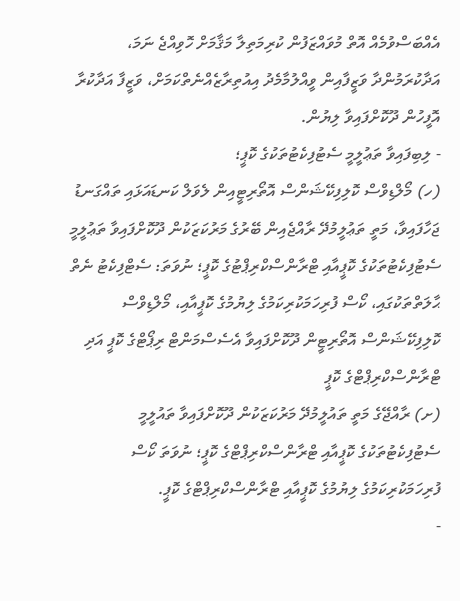އެއްބަސްވުމެއް އޮތް މުވައްޒަފުން ކުރިމަތިލާ މަޤާމަށް ހޮވިއްޖެ ނަމަ، އަދާކުރަމުންދާ ވަޒީފާއިން ވީއްލުމާމެދު އިއުތިރާޒެއްނެތްކަމަށް، ވަޒީފާ އަދާކުރާ އޮފީހުން ދޫކޮށްފައިވާ ލިޔުން.
- ލިބިފައިވާ ތަޢުލީމީ ސެޓުފިކެޓުތަކުގެ ކޮޕީ؛
(ހ) މޯލްޑިވްސް ކޮލިފިކޭޝަންސް އޮތޯރިޓީއިން ލެވަލް ކަނޑައަޅައި ތައްގަނޑު ޖަހާފައިވާ، މަތީ ތަޢުލީމުދޭ ރާއްޖެއިން ބޭރުގެ މަރުކަޒަކުން ދޫކޮށްފައިވާ ތަޢުލީމީ ސެޓުފިކެޓުތަކުގެ ކޮޕީއާއި ޓްރާންސްކްރިޕްޓުގެ ކޮޕީ؛ ނުވަތަ: ސެޓްފިކެޓު ނެތް ޙާލަތްތަކުގައި، ކޯސް ފުރިހަމަކުރިކަމުގެ ލިޔުމުގެ ކޮޕީއާއި، މޯލްޑިވްސް ކޮލިފިކޭޝަންސް އޮތޯރިޓީން ދޫކޮށްފައިވާ އެސެސްމަންޓް ރިޕޯޓްގެ ކޮޕީ އަދި ޓްރާންސްކްރިޕްޓްގެ ކޮޕީ
(ށ) ރާއްޖޭގެ މަތީ ތައުލީމުދޭ މަރުކަޒަކުން ދޫކޮށްފައިވާ ތައުލީމީ ސެޓުފިކެޓުތަކުގެ ކޮޕީއާއި ޓްރާންސްކްރިޕްޓްގެ ކޮޕީ؛ ނުވަތަ ކޯސް ފުރިހަމަކުރިކަމުގެ ލިޔުމުގެ ކޮޕީއާއި ޓްރާންސްކްރިޕްޓްގެ ކޮޕީ.
-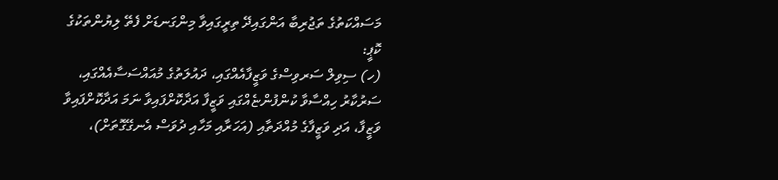މަސައްކަތުގެ ތަޖުރިބާ އަންގައިދޭ ތިރީގައިވާ މިންގަނޑަށް ފެތޭ ލިޔުންތަކުގެ ކޮޕީ:
(ހ) ސިވިލް ސަރވިސްގެ ވަޒީފާއެއްގައި، ދައުލަތުގެ މުއައްސަސާއެއްގައި، ސަރުކާރު ހިއްސާވާ ކުންފުންޏެއްގައި ވަޒީފާ އަދާކޮށްފައިވާ ނަމަ އަދާކޮށްފައިވާ ވަޒީފާ، އަދި ވަޒީފާގެ މުއްދަތާއި (އަހަރާއި މަހާއި ދުވަސް އެނގޭގޮތަށް)،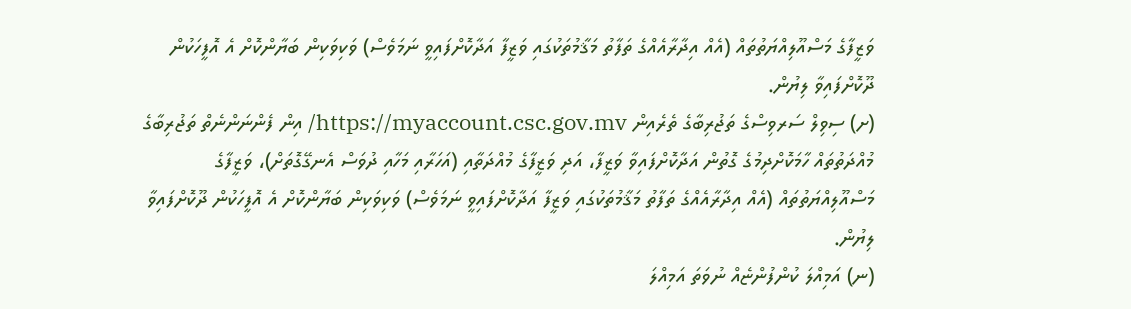ވަޒީފާގެ މަސްއޫލިއްޔަތުތައް (އެއް އިދާރާއެއްގެ ތަފާތު މަޤާމުތަކުގައި ވަޒީފާ އަދާކޮށްފައިވީ ނަމަވެސް) ވަކިވަކިން ބަޔާންކޮށް އެ އޮފީހަކުން ދޫކޮށްފައިވާ ލިޔުން.
(ށ) ސިވިލް ސަރވިސްގެ ތަޖުރިބާގެ ތެރެއިން https://myaccount.csc.gov.mv/ އިން ފެންނަންނެތް ތަޖުރިބާގެ މުއްދަތުތައް ހާމަކޮށްދިމުގެ ގޮތުން އަދާކޮށްފައިވާ ވަޒީފާ، އަދި ވަޒީފާގެ މުއްދަތާއި (އަހަރާއި މަހާއި ދުވަސް އެނގޭގޮތަށް)، ވަޒީފާގެ މަސްއޫލިއްޔަތުތައް (އެއް އިދާރާއެއްގެ ތަފާތު މަޤާމުތަކުގައި ވަޒީފާ އަދާކޮށްފައިވީ ނަމަވެސް) ވަކިވަކިން ބަޔާންކޮށް އެ އޮފީހަކުން ދޫކޮށްފައިވާ ލިޔުން.
(ނ) އަމިއްލަ ކުންފުންޏެއް ނުވަތަ އަމިއްލަ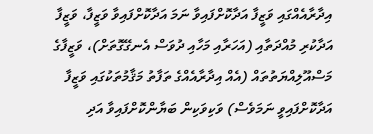އިދާރާއެއްގައި ވަޒީފާ އަދާކޮށްފައިވާ ނަމަ އަދާކޮށްފައިވާ ވަޒީފާ، ވަޒީފާ އަދާކުރި މުއްދަތާއި (އަހަރާއި މަހާއި ދުވަސް އެނގޭގޮތަށް)، ވަޒީފާގެ މަސްއޫލިއްޔަތުތައް (އެއް އިދާރާއެއްގެ ތަފާތު މަޤާމުތަކުގައި ވަޒީފާ އަދާކޮށްފައިވީ ނަމަވެސް) ވަކިވަކިން ބަޔާންކޮށްފައިވާ އަދި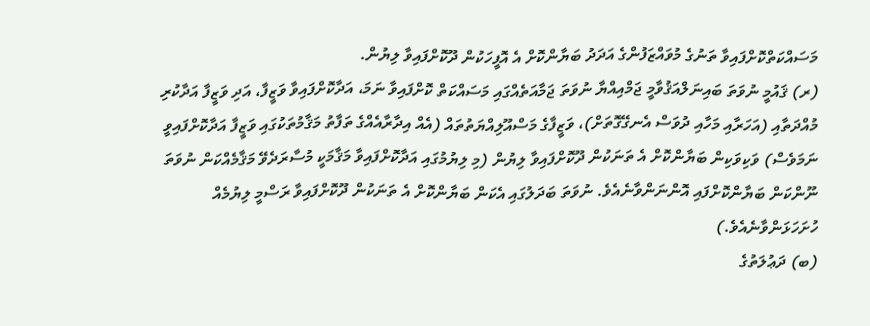މަސައްކަތްކޮށްފައިވާ ތަނުގެ މުވައްޒަފުންގެ އަދަދު ބަޔާންކޮށް އެ އޮފީހަކުން ދޫކޮށްފައިވާ ލިޔުން.
(ރ) ޤައުމީ ނުވަތަ ބައިނަލްއަޤުވާމީ ޖަމްއިއްޔާ ނުވަތަ ޖަމާއަތެއްގައި މަސައްކަތް ކޮށްފައިވާ ނަމަ، އަދާކޮށްފައިވާ ވަޒީފާ، އަދި ވަޒީފާ އަދާކުރި މުއްދަތާއި (އަހަރާއި މަހާއި ދުވަސް އެނގޭގޮތަށް)، ވަޒީފާގެ މަސްއޫލިއްޔަތުތައް (އެއް އިދާރާއެއްގެ ތަފާތު މަޤާމުތަކުގައި ވަޒީފާ އަދާކޮށްފައިވީ ނަމަވެސް) ވަކިވަކިން ބަޔާންކޮށް އެ ތަނަކުން ދޫކޮށްފައިވާ ލިޔުން (މި ލިޔުމުގައި އަދާކޮށްފައިވާ މަޤާމަކީ މުސާރަދެވޭ މަޤާމެއްކަން ނުވަތަ ނޫންކަން ބަޔާންކޮށްފައި އޮންނަންވާނެއެވެ. ނުވަތަ ބަދަލުގައި އެކަން ބަޔާންކޮށް އެ ތަނަކުން ދޫކޮށްފައިވާ ރަސްމީ ލިޔުމެއް ހުށަހަޅަންވާނެއެވެ.)
(ބ) ދަޢުލަތުގެ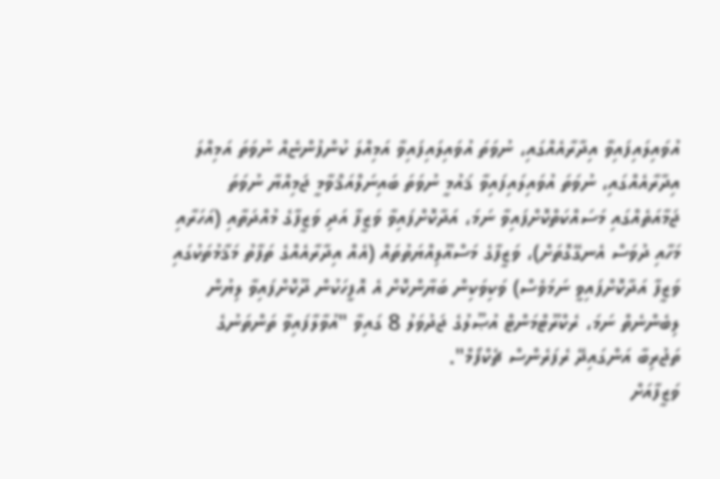އުވައިލައިފައިވާ އިދާރާއެއްގައި، ނުވަތަ އުވައިލައިފައިވާ އަމިއްލަ ކުންފުންޏެއް ނުވަތަ އަމިއްލަ އިދާރާއެއްގައި، ނުވަތަ އުވައިލައިފައިވާ ޤައުމީ ނުވަތަ ބައިނަލްއަޤްވާމީ ޖަމިއްޔާ ނުވަތަ ޖަމާއަތެއްގައި މަސައްކަތްކޮށްފައިވާ ނަމަ، އަދާކޮށްފައިވާ ވަޒީފާ އަދި ވަޒީފާގެ މުއްދަތާއި (އަހަރާއި މަހާއި ދުވަސް އެނގޭގޮތަށް)، ވަޒީފާގެ މަސްއޫލިއްޔަތުތައް (އެއް އިދާރާއެއްގެ ތަފާތު މަޤާމުތަކުގައި ވަޒީފާ އަދާކޮށްފައިވީ ނަމަވެސް) ވަކިވަކިން ބަޔާންކޮށް އެ އޮފީހަކުން ދޫކޮށްފައިވާ ލިޔުން ލިބެންނެތް ނަމަ، ރެކްރޫޓްމަންޓް އުޞޫލުގެ ޖަދުވަލު 8 ގައިވާ "އުވާލާފައިވާ ތަންތަނުގެ ތަޖުރިބާ އަންގައިދޭ ރެފަރެންސް ޗެކްފޯމް".
ވަޒީފާއަށް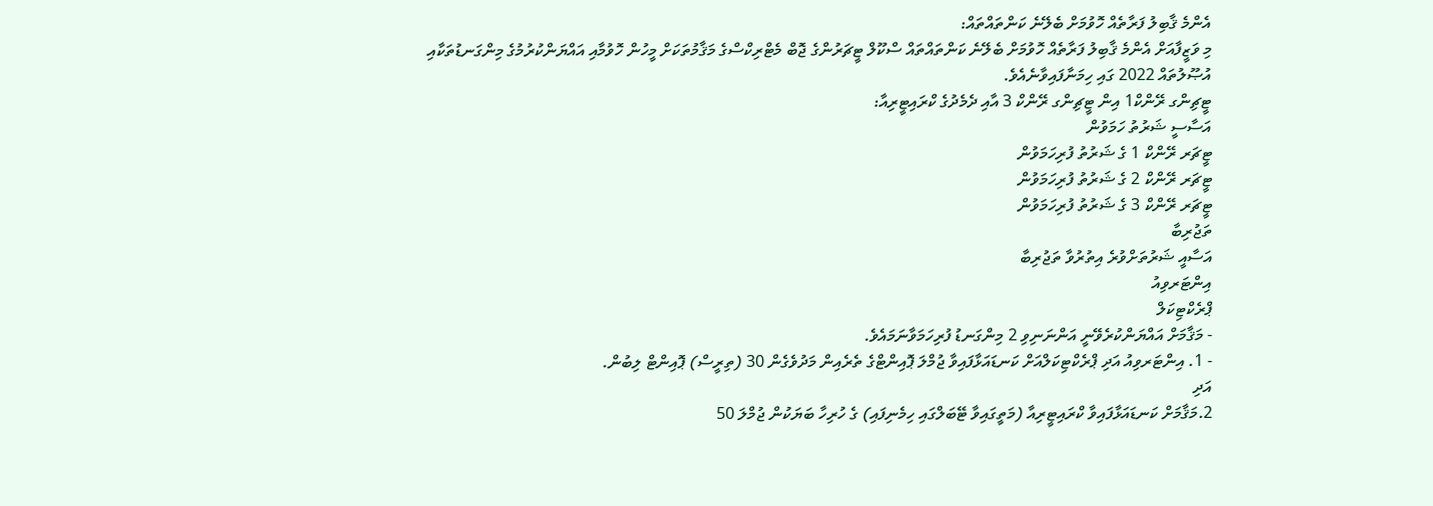އެންމެ ޤާބިލު ފަރާތެއް ހޮވުމަށް ބެލޭނެ ކަންތައްތައް:
މި ވަޒީފާއަށް އެންމެ ޤާބިލު ފަރާތެއް ހޮވުމަށް ބެލޭނެ ކަންތައްތައް ސްކޫލް ޓީޗަރުންގެ ޖޮބް މެޓްރިކްސްގެ މަޤާމުތަކަށް މީހުން ހޮވުމާއި އައްޔަންކުރުމުގެ މިންގަނޑުތަކާއި އުޞޫލުތައް 2022 ގައި ހިމަނާފައިވާނެއެވެ.
ޓީޗިންގ ރޭންކް1 އިން ޓީޗިންގ ރޭންކް 3 އާއި ދެމެދުގެ ކްރައިޓީރިއާ:
އަސާސީ ޝަރުތު ހަމަވުން
ޓީޗަރ ރޭންކް 1 ގެ ޝަރުތު ފުރިހަމަވުން
ޓީޗަރ ރޭންކް 2 ގެ ޝަރުތު ފުރިހަމަވުން
ޓީޗަރ ރޭންކް 3 ގެ ޝަރުތު ފުރިހަމަވުން
ތަޖުރިބާ
އަސާއީ ޝަރުތަށްވުރެ އިތުރުވާ ތަޖުރިބާ
އިންޓަރވިއު
ޕްރެކްޓިކަލް
- މަޤާމަށް އައްޔަންކުރެވޭނީ އަންނަނިވި 2 މިންގަނޑު ފުރިހަމަވާނަމައެވެ.
- 1. އިންޓަރވިއު އަދި ޕްރެކްޓިކަލްއަށް ކަނޑައަޅާފައިވާ ޖުމްލަ ޕޮއިންޓްގެ ތެރެއިން މަދުވެގެން 30 (ތިރީސް) ޕޮއިންޓް ލިބުން.
އަދި
2.މަޤާމަށް ކަނޑައަޅާފައިވާ ކްރައިޓީރިއާ (މަތީގައިވާ ޓޭބަލްގައި ހިމެނިފައި) ގެ ހުރިހާ ބަޔަކުން ޖުމްލަ 50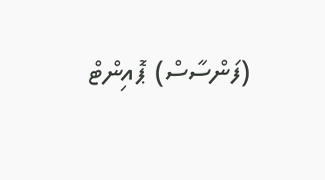(ފަންސާސް) ޕޮއިންޓް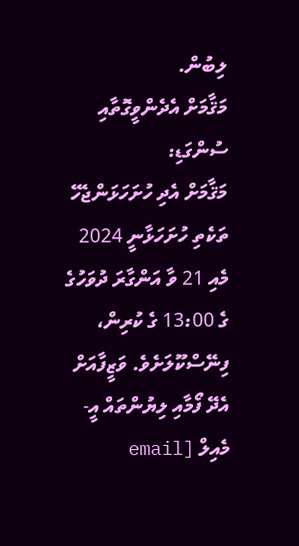ލިބުން.
މަޤާމަށް އެދެންވީގޮތާއި ސުންގަޑި:
މަޤާމަށް އެދި ހުށަހަޅަންޖެހޭ ތަކެތި ހުށަހަޅާނީ 2024 މެއި 21 ވާ އަންގާރަ ދުވަހުގެ ގެ 13:00 ގެ ކުރިން، ފިނޭސްކޫލަށެވެ. ވަޒީފާއަށް އެދޭ ފޯމާއި ލިޔުންތައް އީ-މެއިލް [email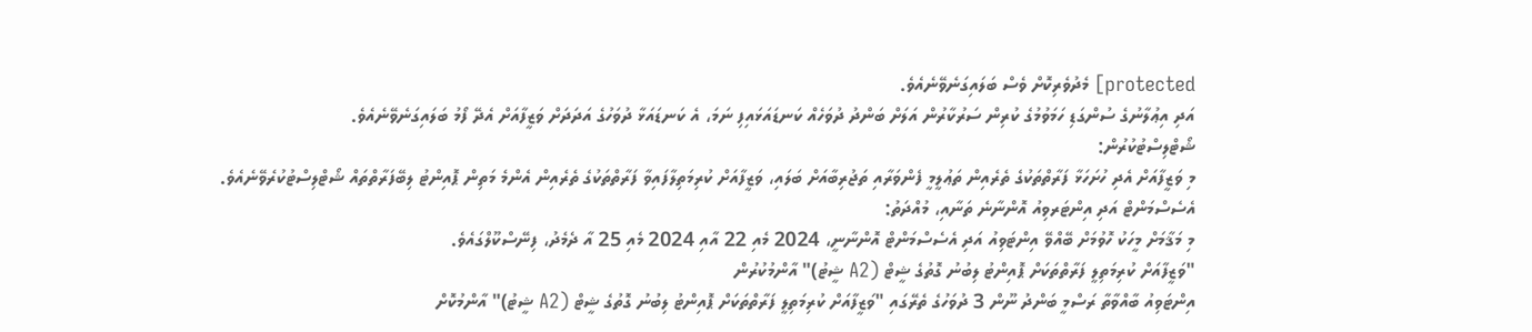protected] މެދުވެރިކޮށް ވެސް ބަލައިގަނެވޭނެއެވެ.
އަދި އިޢުލާނުގެ ސުންގަޑި ހަމަވުމުގެ ކުރިން ސަރުކާރުން އަލަށް ބަންދު ދުވަހެއް ކަނޑައަޅައިފި ނަމަ، އެ ކަނޑައަޅާ ދުވަހުގެ އަދަދަށް ވަޒީފާއަށް އެދޭ ފޯމު ބަލައިގަނެވޭނެއެވެ.
ޝޯޓްލިސްޓުކުރުން:
މި ވަޒީފާއަށް އެދި ހުށަހަޅާ ފަރާތްތަކުގެ ތެރެއިން ތަޢުލީމީ ފެންވަރާއި ތަޖުރިބާއަށް ބަލައި، ވަޒީފާއަށް ކުރިމަތިލާފައިވާ ފަރާތްތަކުގެ ތެރެއިން އެންމެ މަތިން ޕޮއިންޓު ލިބޭފަރާތްތައް ޝޯޓްލިސްޓުކުރެވޭނެއެވެ.
އެސެސްމަންޓް އަދި އިންޓަރވިއު އޮންނާނެ ތަނާއި، މުއްދަތު:
މި މަޤާމަށް މީހަކު ހޮވުމަށް ބޭއްވޭ އިންޓަވިއު އަދި އެސެސްމަންޓް އޮންނާނީ، 2024 މެއި 22 އާއި 2024 މެއި 25 އާ ދެމެދު، ފިނޭސްކޫލްގައެވެ.
"ވަޒީފާއަށް ކުރިމަތިލީ ފަރާތްތަކަށް ޕޮއިންޓު ލިބުނު ގޮތުގެ ޝީޓް (A2 ޝީޓު)" އާންމުކުރުން
އިންޓަވިއު ބާއްވާތާ ރަސްމީ ބަންދު ނޫން 3 ދުވަހުގެ ތެރޭގައި "ވަޒީފާއަށް ކުރިމަތިލީ ފަރާތްތަކަށް ޕޮއިންޓު ލިބުނު ގޮތުގެ ޝީޓް (A2 ޝީޓު)" އާންމުކޮށް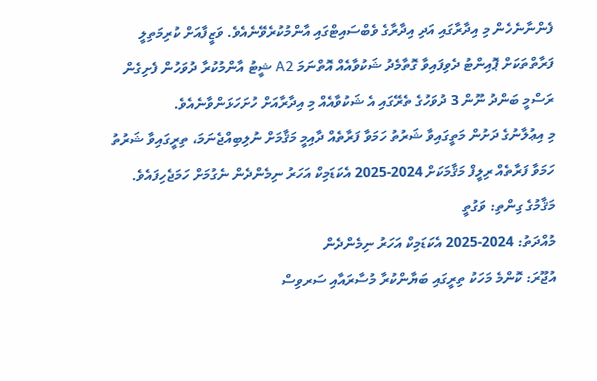ފެންނާނެހެން މި އިދާރާގައި އަދި އިދާރާގެ ވެބްސައިޓްގައި އާންމުކުރެވޭނެއެވެ. ވަޒީފާއަށް ކުރިމަތިލީ ފަރާތްތަކަށް ޕޮއިންޓު ދެވިފައިވާ ގޮތާމެދު ޝަކުވާއެއް އޮތްނަމަ A2 ޝީޓު އާންމުކުރާ ދުވަހުން ފެށިގެން ރަސްމީ ބަންދު ނޫން 3 ދުވަހުގެ ތެރޭގައި އެ ޝަކުވާއެއް މި އިދާރާއަށް ހުށަހަޅަންވާނެއެވެ.
މި އިޢުލާނުގެ ދަށުން މަތީގައިވާ ޝަރުތު ހަމަވާ ފަރާތެއް ދާއިމީ މަޤާމަށް ނުލިބިއްޖެނަމަ، ތިރީގައިވާ ޝަރުތު ހަމަވާ ފަރާތެއް ރިލީފް މަޤާމަކަށް 2024-2025 އެކަޑަމިކް އަހަރު ނިމެންދެން ނެގުމަށް ހަމަޖެހިފައެވެ.
މަޤާމުގެ ގިންތި: ވަގުތީ
މުއްދަތު: 2024-2025 އެކަޑަމިކް އަހަރު ނިމެންދެން
އުޖޫރަ: ކޮންމެ މަހަކު ތިރީގައި ބަޔާންކުރާ މުސާރައާއި ސަރވިސް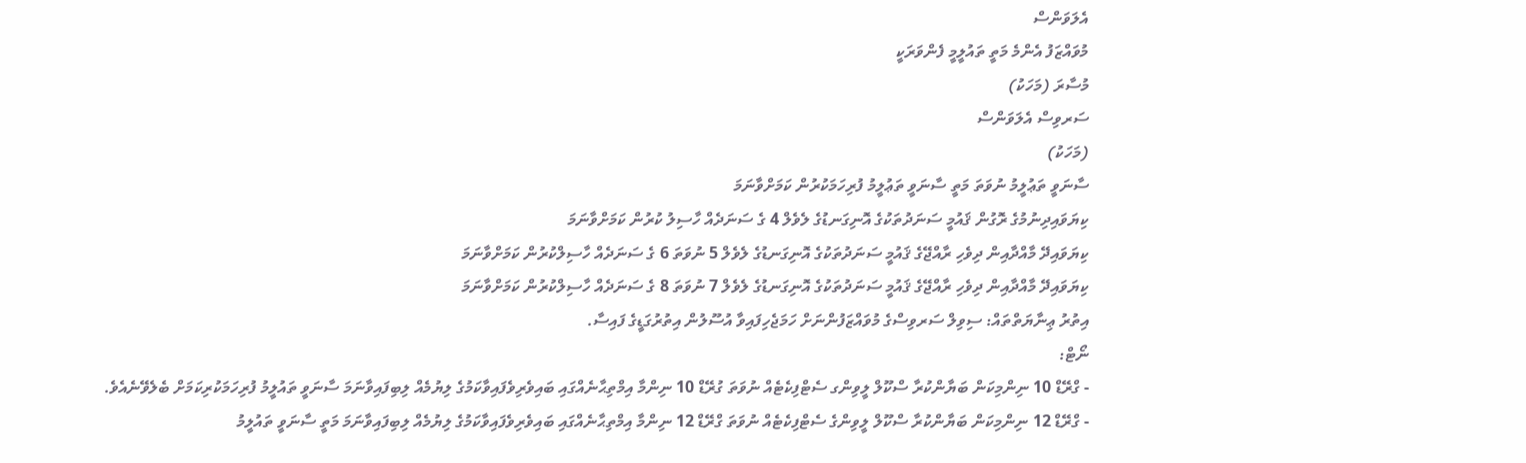އެލަވަންސް
މުވައްޒަފު އެންމެ މަތީ ތައުލީމީ ފެންވަރަކީ
މުސާރަ (މަހަކު)
ސަރވިސް އެލަވަންސް
(މަހަކު)
ސާނަވީ ތަޢުލީމު ނުވަތަ މަތީ ސާނަވީ ތަޢުލީމު ފުރިހަމަކުރުން ކަމަށްވާނަމަ
ކިޔަވައިދިނުމުގެ ރޮގުން ޤައުމީ ސަނަދުތަކުގެ އޮނިގަނޑުގެ ލެވެލް 4 ގެ ސަނަދެއް ހާސިލު ކުރުން ކަމަށްވާނަމަ
ކިޔަވައިދޭ މާއްދާއިން ދިވެހި ރާއްޖޭގެ ޤައުމީ ސަނަދުތަކުގެ އޮނިގަނޑުގެ ލެވެލް 5 ނުވަތަ 6 ގެ ސަނަދެއް ހާސިލްކުރުން ކަމަށްވާނަމަ
ކިޔަވައިދޭ މާއްދާއިން ދިވެހި ރާއްޖޭގެ ޤައުމީ ސަނަދުތަކުގެ އޮނިގަނޑުގެ ލެވެލް 7 ނުވަތަ 8 ގެ ސަނަދެއް ހާސިލްކުރުން ކަމަށްވާނަމަ
އިތުރު ޢިނާޔަތްތައް: ސިވިލް ސަރވިސްގެ މުވައްޒަފުންނަށް ހަމަޖެހިފައިވާ އުސޫލުން އިތުރުގަޑީގެ ފައިސާ.
ނޯޓް:
- ގްރޭޑް 10 ނިންމިކަން ބަޔާންކުރާ ސްކޫލް ލީވިންގ ސެޓްފިކެޓެއް ނުވަތަ ގުރޭޑް 10 ނިންމާ އިމްތިޙާނެއްގައި ބައިވެރިވެފައިވާކަމުގެ ލިޔުމެއް ލިބިފައިވާނަމަ ސާނަވީ ތައުލީމު ފުރިހަމަކުރިކަމަށް ބެލެވޭނެއެވެ.
- ގްރޭޑް 12 ނިންމިކަން ބަޔާންކުރާ ސްކޫލް ލީވިންގެ ސެޓްފިކެޓެއް ނުވަތަ ގްރޭޑް 12 ނިންމާ އިމްތިޙާނެއްގައި ބައިވެރިވެފައިވާކަމުގެ ލިޔުމެއް ލިބިފައިވާނަމަ މަތީ ސާނަވީ ތައުލީމު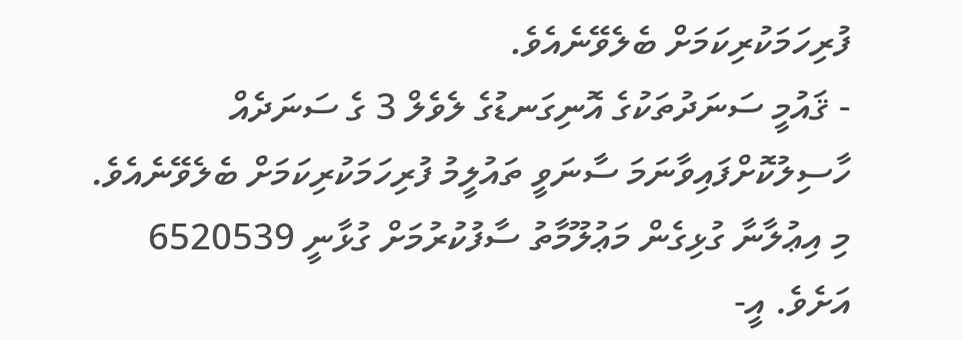ފުރިހަމަކުރިކަމަށް ބެލެވޭނެއެވެ.
- ޤައުމީ ސަނަދުތަކުގެ އޮނިގަނޑުގެ ލެވެލް 3 ގެ ސަނަދެއް ހާސިލުކޮށްފައިވާނަމަ ސާނަވީ ތައުލީމު ފުރިހަމަކުރިކަމަށް ބެލެވޭނެއެވެ.
މި އިޢުލާނާ ގުޅިގެން މަޢުލޫމާތު ސާފުކުރުމަށް ގުޅާނީ 6520539 އަށެވެ. އީ-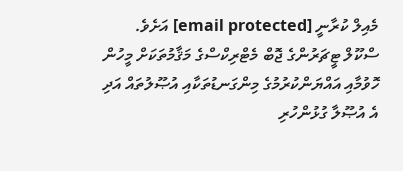މެއިލް ކުރާނީ [email protected] އަށެވެ.
ސްކޫލް ޓީޗަރުންގެ ޖޮބް މެޓްރިކްސްގެ މަޤާމުތަކަށް މީހުން ހޮވުމާއި އައްޔަންކުރުމުގެ މިންގަނޑުތަކާއި އުޞޫލުތައް އަދި އެ އުޞޫލާ ގުޅުންހުރި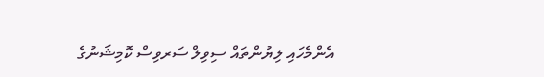އެންމެހައި ލިޔުންތައް ސިވިލް ސަރވިސް ކޮމިޝަނުގެ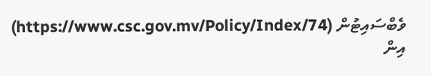ވެބްސައިޓުން (https://www.csc.gov.mv/Policy/Index/74) އިން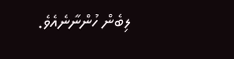ލިބެން ހުންނާނެއެވެ.